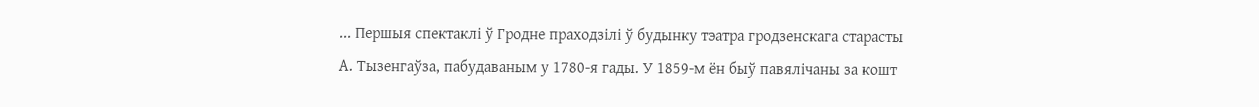... Першыя спектаклі ў Гродне праходзілі ў будынку тэатра гродзенскага старасты А. Тызенгаўза, пабудаваным у 1780-я гады. У 1859-м ён быў павялічаны за кошт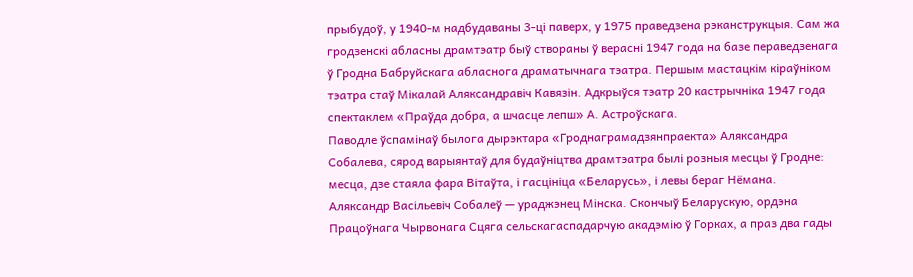прыбудоў, у 1940-м надбудаваны 3-ці паверх, у 1975 праведзена рэканструкцыя. Сам жа гродзенскі абласны драмтэатр быў створаны ў верасні 1947 года на базе пераведзенага ў Гродна Бабруйскага абласнога драматычнага тэатра. Першым мастацкім кіраўніком тэатра стаў Мікалай Аляксандравіч Кавязін. Адкрыўся тэатр 20 кастрычніка 1947 года спектаклем «Праўда добра, а шчасце лепш» А. Астроўскага.
Паводле ўспамінаў былога дырэктара «Гроднаграмадзянпраекта» Аляксандра Собалева, сярод варыянтаў для будаўніцтва драмтэатра былі розныя месцы ў Гродне: месца, дзе стаяла фара Вітаўта, і гасцініца «Беларусь», і левы бераг Нёмана.
Аляксандр Васільевіч Собалеў — ураджэнец Мінска. Скончыў Беларускую, ордэна Працоўнага Чырвонага Сцяга сельскагаспадарчую акадэмію ў Горках, а праз два гады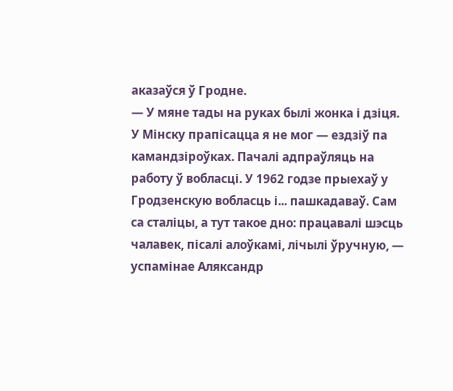аказаўся ў Гродне.
— У мяне тады на руках былі жонка і дзіця. У Мінску прапісацца я не мог — ездзіў па камандзіроўках. Пачалі адпраўляць на работу ў вобласці. У 1962 годзе прыехаў у Гродзенскую вобласць і... пашкадаваў. Сам са сталіцы, а тут такое дно: працавалі шэсць чалавек, пісалі алоўкамі, лічылі ўручную, — успамінае Аляксандр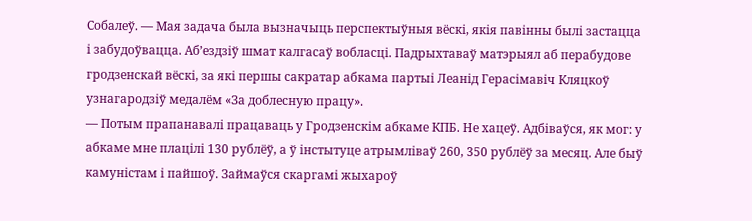Собалеў. — Мая задача была вызначыць перспектыўныя вёскі, якія павінны былі застацца і забудоўвацца. Аб’ездзіў шмат калгасаў вобласці. Падрыхтаваў матэрыял аб перабудове гродзенскай вёскі, за які першы сакратар абкама партыі Леанід Герасімавіч Кляцкоў узнагародзіў медалём «За доблесную працу».
— Потым прапанавалі працаваць у Гродзенскім абкаме КПБ. Не хацеў. Адбіваўся, як мог: у абкаме мне плацілі 130 рублёў, а ў інстытуце атрымліваў 260, 350 рублёў за месяц. Але быў камуністам і пайшоў. Займаўся скаргамі жыхароў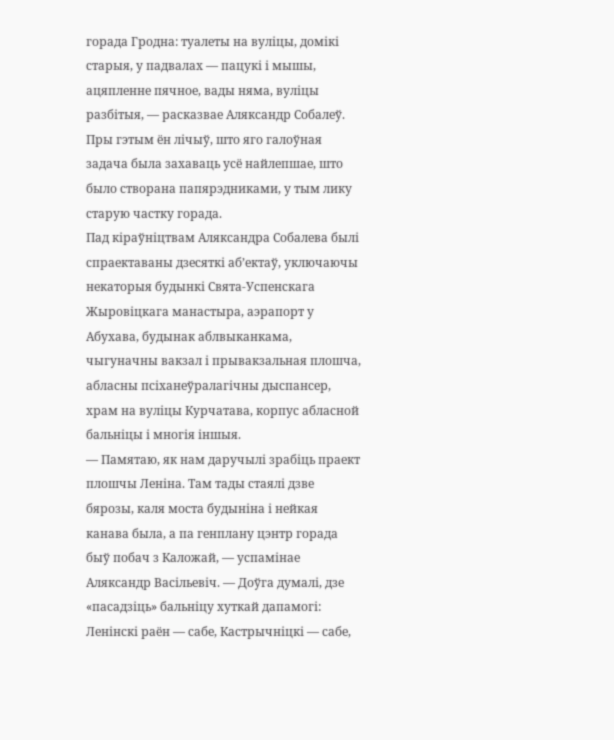горада Гродна: туалеты на вуліцы, домікі старыя, у падвалах — пацукі і мышы, ацяпленне пячное, вады няма, вуліцы разбітыя, — расказвае Аляксандр Собалеў.
Пры гэтым ён лічыў, што яго галоўная задача была захаваць усё найлепшае, што было створана папярэдниками, у тым лику старую частку горада.
Пад кіраўніцтвам Аляксандра Собалева былі спраектаваны дзесяткі аб’ектаў, уключаючы некаторыя будынкі Свята-Успенскага Жыровіцкага манастыра, аэрапорт у Абухава, будынак аблвыканкама, чыгуначны вакзал і прывакзальная плошча, абласны псіханеўралагічны дыспансер, храм на вуліцы Курчатава, корпус абласной бальніцы і многія іншыя.
— Памятаю, як нам даручылі зрабіць праект плошчы Леніна. Там тады стаялі дзве бярозы, каля моста будыніна і нейкая канава была, а па генплану цэнтр горада быў побач з Каложай, — успамінае Аляксандр Васільевіч. — Доўга думалі, дзе «пасадзіць» бальніцу хуткай дапамогі: Ленінскі раён — сабе, Кастрычніцкі — сабе,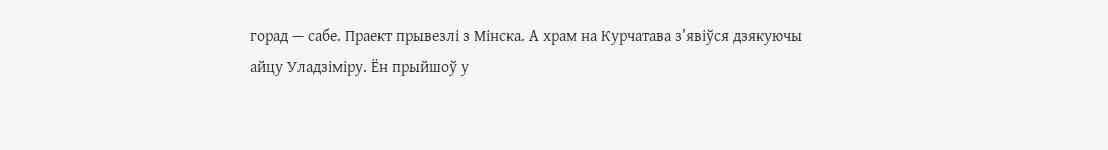горад — сабе. Праект прывезлі з Мінска. А храм на Курчатава з’явіўся дзякуючы айцу Уладзіміру. Ён прыйшоў у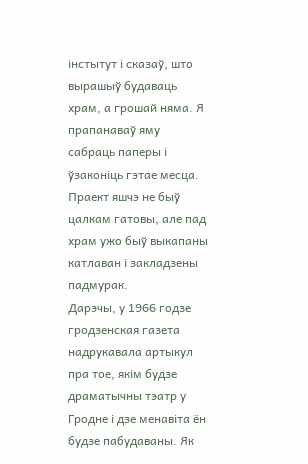інстытут і сказаў, што вырашыў будаваць храм, а грошай няма. Я прапанаваў яму сабраць паперы і ўзаконіць гэтае месца. Праект яшчэ не быў цалкам гатовы, але пад храм ужо быў выкапаны катлаван і закладзены падмурак.
Дарэчы, у 1966 годзе гродзенская газета надрукавала артыкул пра тое, якім будзе драматычны тэатр у Гродне і дзе менавіта ён будзе пабудаваны. Як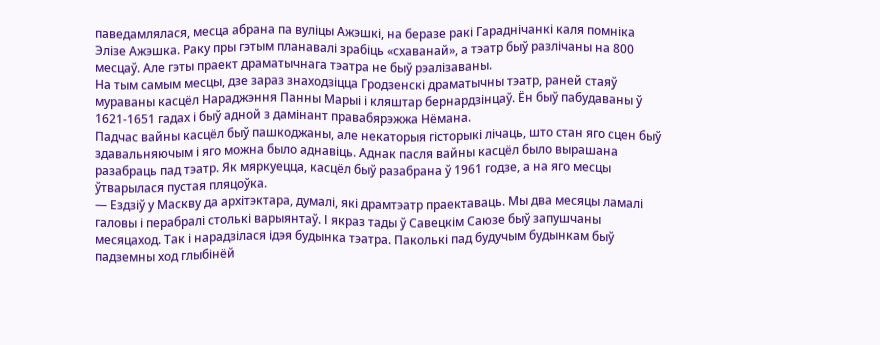паведамлялася, месца абрана па вуліцы Ажэшкі, на беразе ракі Гараднічанкі каля помніка Элізе Ажэшка. Раку пры гэтым планавалі зрабіць «схаванай», а тэатр быў разлічаны на 800 месцаў. Але гэты праект драматычнага тэатра не быў рэалізаваны.
На тым самым месцы, дзе зараз знаходзіцца Гродзенскі драматычны тэатр, раней стаяў мураваны касцёл Нараджэння Панны Марыі і кляштар бернардзінцаў. Ён быў пабудаваны ў 1621-1651 гадах і быў адной з дамінант правабярэжжа Нёмана.
Падчас вайны касцёл быў пашкоджаны, але некаторыя гісторыкі лічаць, што стан яго сцен быў здавальняючым і яго можна было аднавіць. Аднак пасля вайны касцёл было вырашана разабраць пад тэатр. Як мяркуецца, касцёл быў разабрана ў 1961 годзе, а на яго месцы ўтварылася пустая пляцоўка.
— Ездзіў у Маскву да архітэктара, думалі, які драмтэатр праектаваць. Мы два месяцы ламалі галовы і перабралі столькі варыянтаў. І якраз тады ў Савецкім Саюзе быў запушчаны месяцаход. Так і нарадзілася ідэя будынка тэатра. Паколькі пад будучым будынкам быў падземны ход глыбінёй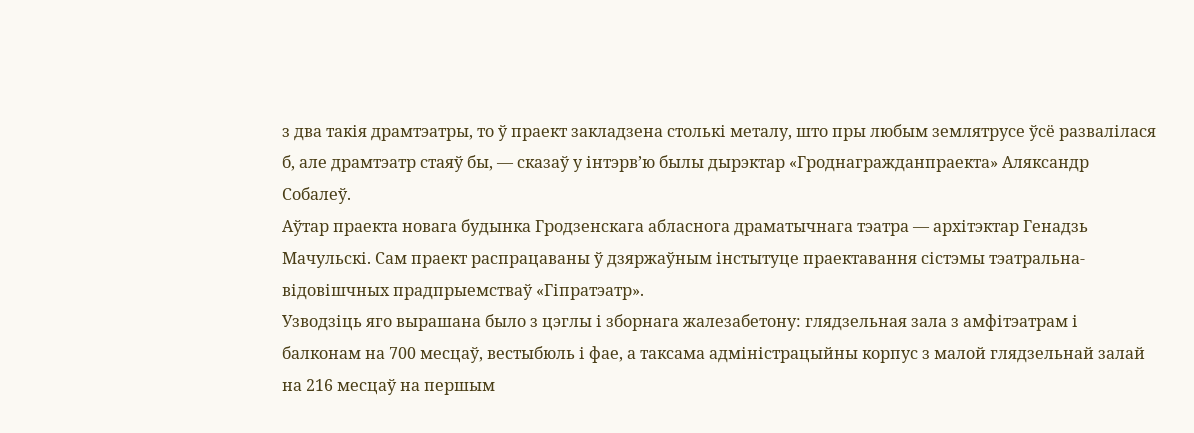з два такія драмтэатры, то ў праект закладзена столькі металу, што пры любым землятрусе ўсё развалілася б, але драмтэатр стаяў бы, — сказаў у інтэрв’ю былы дырэктар «Гроднагражданпраекта» Аляксандр Собалеў.
Аўтар праекта новага будынка Гродзенскага абласнога драматычнага тэатра — архітэктар Генадзь Мачульскі. Сам праект распрацаваны ў дзяржаўным інстытуце праектавання сістэмы тэатральна-відовішчных прадпрыемстваў «Гіпратэатр».
Узводзіць яго вырашана было з цэглы і зборнага жалезабетону: глядзельная зала з амфітэатрам і балконам на 700 месцаў, вестыбюль і фае, а таксама адміністрацыйны корпус з малой глядзельнай залай на 216 месцаў на першым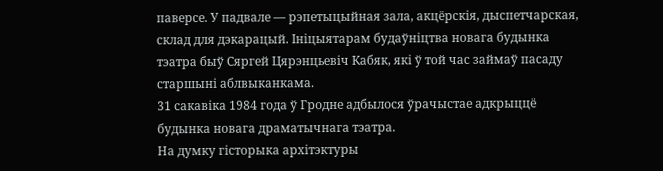паверсе. У падвале — рэпетыцыйная зала, акцёрскія, дыспетчарская, склад для дэкарацый. Ініцыятарам будаўніцтва новага будынка тэатра быў Сяргей Цярэнцьевіч Кабяк, які ў той час займаў пасаду старшыні аблвыканкама.
31 сакавіка 1984 года ў Гродне адбылося ўрачыстае адкрыццё будынка новага драматычнага тэатра.
На думку гісторыка архітэктуры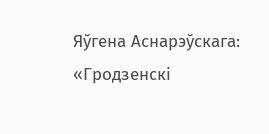Яўгена Аснарэўскага: «Гродзенскі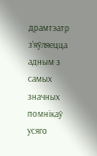драмтэатр з’яўляецца адным з самых значных помнікаў усяго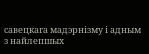савецкага мадэрнізму і адным з найлепшых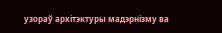узораў архітэктуры мадэрнізму ва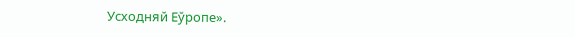Усходняй Еўропе».